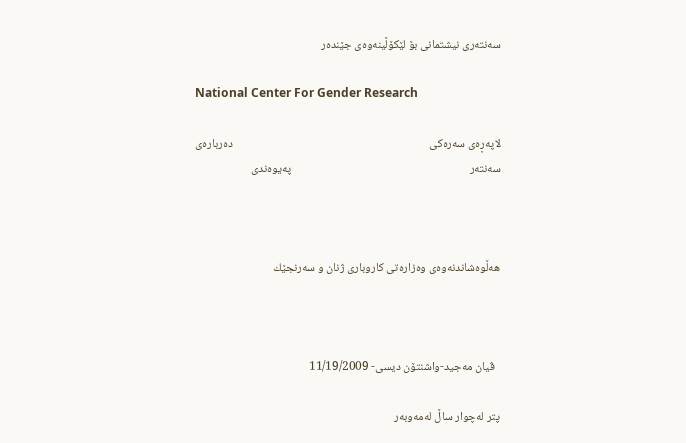سه‌نته‌ری نیشتمانی بۆ لێكۆڵینه‌وه‌ی جێنده‌ر

National Center For Gender Research

لاپه‌ڕه‌ی سه‌ره‌كی                                                                          ده‌رباره‌ی سه‌نته‌ر                                                                   په‌یوه‌ندی



هه‌ڵوه‌شاندنه‌وه‌ی وه‌زاره‌تی كاروباری ژنان و سه‌رنجێك



  ڤیان مه‌جید-واشنتۆن دیسی- 11/19/2009

پتر له‌چوار ساڵ له‌مه‌وبه‌ر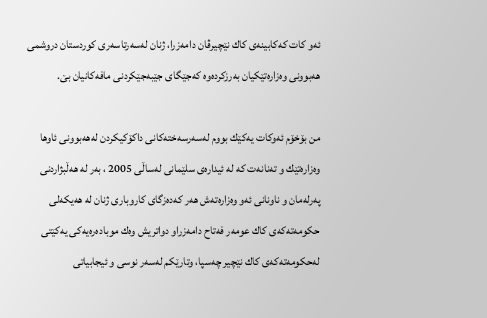ئه‌و كات كه‌كابینه‌ی كاك نێچیرڤان دامه‌زرا، ژنان له‌سه‌رتاسه‌ری كوردستان دروشمی هه‌بوونی وه‌زاره‌تێكیان به‌رزكرده‌وه‌ كه‌جێگای جێبه‌جێكردنی مافه‌كانیان بێ.

من بۆخۆم ئه‌وكات یه‌كێك بووم له‌سه‌رسه‌خته‌كانی داكۆكیكردن له‌هه‌بوونی ئاوها وه‌زاره‌تێك و ته‌نانه‌ت كه‌ له‌ ئیداره‌ی سلێمانی له‌ساڵی 2005 ، به‌ر له‌ هه‌ڵبژاردنی په‌رله‌مان و ناونانی ئه‌و وه‌زاره‌ته‌ش هه‌ر كه‌ده‌زگای كاروباری ژنان له‌ هه‌یكه‌لی حكومه‌ته‌كه‌ی كاك عومه‌ر فه‌تاح دامه‌زراو دواتریش وه‌ك موباده‌ره‌یه‌كی یه‌كێتی له‌حكومه‌ته‌كه‌ی كاك نێچیر چه‌سپا، وتارێكم له‌سه‌ر نوسی و ئیجابیاتی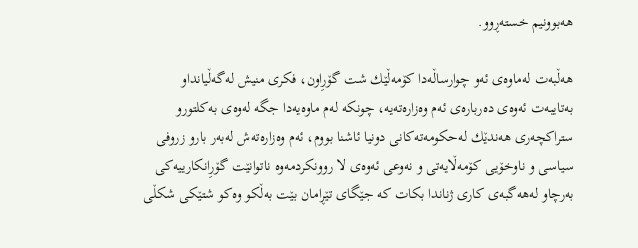هه‌بوونیم خسته‌ڕوو.

هه‌ڵبه‌ت له‌ماوه‌ی ئه‌و چوارساڵه‌دا كۆمه‌ڵێك شت گۆرِاون، فكری منیش له‌گه‌ڵیانداو به‌تایبه‌ت ئه‌وه‌ی ده‌رباره‌ی ئه‌م وه‌زاره‌ته‌یه‌، چونكه‌ له‌م ماوه‌یه‌دا جگه‌ له‌وه‌ی به‌كلتورو ستراكچه‌ری هه‌ندێك له‌حكومه‌ته‌كانی دونیا ئاشنا بووم، ئه‌م وه‌زاره‌ته‌ش له‌به‌ر بارو زروفی سیاسی و ناوخۆیی كۆمه‌ڵایه‌تی و نه‌وعی ئه‌وه‌ی لا روونكردمه‌وه‌ ناتوانێت گۆرِانكارییه‌كی به‌رچاو له‌هه‌گبه‌ی كاری ژناندا بكات كه‌ جێگای تێڕامان بێت به‌ڵكو وه‌كو شتێكی شكڵی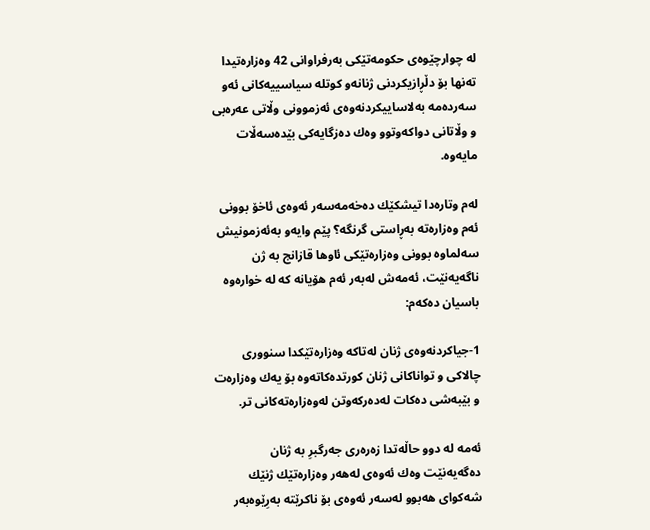له‌ چوارچێوه‌ی حكومه‌تێكی به‌رفراوانی 42 وه‌زاره‌تیدا ته‌نها بۆ دڵڕازیكردنی ژنانه‌و كوتله‌ سیاسییه‌كانی ئه‌و سه‌رده‌مه‌ به‌لاساییكردنه‌وه‌ی ئه‌زموونی وڵاتی عه‌ره‌بی و وڵاتانی دواكه‌وتوو وه‌ك ده‌زگایه‌كی بێده‌سه‌ڵات مایه‌وه‌.

له‌م وتاره‌دا تیشكێك ده‌خه‌مه‌سه‌ر ئه‌وه‌ی ئاخۆ بوونی ئه‌م وه‌زاره‌ته‌ به‌ڕاستی گرنگه‌؟ پێم وایه‌و به‌ئه‌زمونیش سه‌لماوه‌ بوونی وه‌زاره‌تێكی ئاوها قازانج به‌ ژن ناگه‌یه‌نێت، ئه‌مه‌ش له‌به‌ر ئه‌م هۆیانه‌ كه‌ له‌ خواره‌وه‌ باسیان ده‌كه‌م:

1-جیاكردنه‌وه‌ی ژنان له‌تاكه‌ وه‌زاره‌تێكدا سنووری چالاكی و تواناكانی ژنان كورتده‌كاته‌وه‌ بۆ یه‌ك وه‌زاره‌ت و بێبه‌شی ده‌كات له‌ده‌ركه‌وتن له‌وه‌زاره‌ته‌كانی تر.

ئه‌مه‌ له‌ دوو حاڵه‌تدا زه‌ره‌ری جه‌رگبرِ به‌ ژنان ده‌گه‌یه‌نێت وه‌ك ئه‌وه‌ی له‌هه‌ر وه‌زاره‌تێك ژنێك شه‌كوای هه‌بوو له‌سه‌ر ئه‌وه‌ی بۆ ناكرێته‌ به‌رِێوه‌به‌ر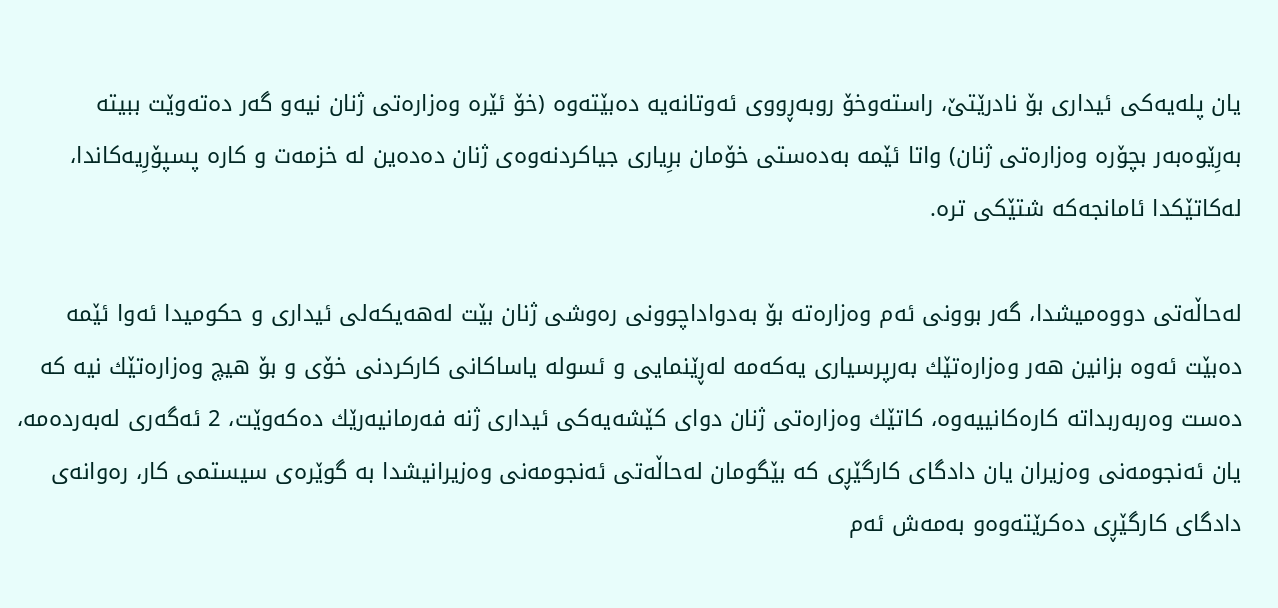یان پله‌یه‌كی ئیداری بۆ نادرێتێ، راسته‌وخۆ روبه‌ڕووی ئه‌وتانه‌یه‌ ده‌بێته‌وه‌ (خۆ ئێره‌ وه‌زاره‌تی ژنان نیه‌و گه‌ر ده‌ته‌وێت ببیته‌ به‌رِێوه‌به‌ر بچۆره‌ وه‌زاره‌تی ژنان) واتا ئێمه‌ به‌ده‌ستی خۆمان برِیاری جیاكردنه‌وه‌ی ژنان ده‌ده‌ین له‌ خزمه‌ت و كاره‌ پسپۆرِیه‌كاندا، له‌كاتێكدا ئامانجه‌كه‌ شتێكی تره‌.

له‌حاڵه‌تی دووه‌میشدا، گه‌ر بوونی ئه‌م وه‌زاره‌ته‌ بۆ به‌دواداچوونی ره‌وشی ژنان بێت له‌هه‌یكه‌لی ئیداری و حكومیدا ئه‌وا ئێمه‌ ده‌بێت ئه‌وه‌ بزانین هه‌ر وه‌زاره‌تێك به‌رپرسیاری یه‌كه‌مه‌ له‌ڕێنمایی و ئسوله‌ یاساكانی كاركردنی خۆی و بۆ هیچ وه‌زاره‌تێك نیه‌ كه‌ ده‌ست وه‌ربه‌ربداته‌ كاره‌كانییه‌وه‌، كاتێك وه‌زاره‌تی ژنان دوای كێشه‌یه‌كی ئیداری ژنه‌ فه‌رمانیه‌رێك ده‌كه‌وێت، 2 ئه‌گه‌ری له‌به‌رده‌مه‌، یان ئه‌نجومه‌نی وه‌زیران یان دادگای كارگێڕی كه‌ بێگومان له‌حاڵه‌تی ئه‌نجومه‌نی وه‌زیرانیشدا به‌ گوێره‌ی سیستمی كار، ره‌وانه‌ی دادگای كارگێڕی ده‌كرێته‌وه‌و به‌مه‌ش ئه‌م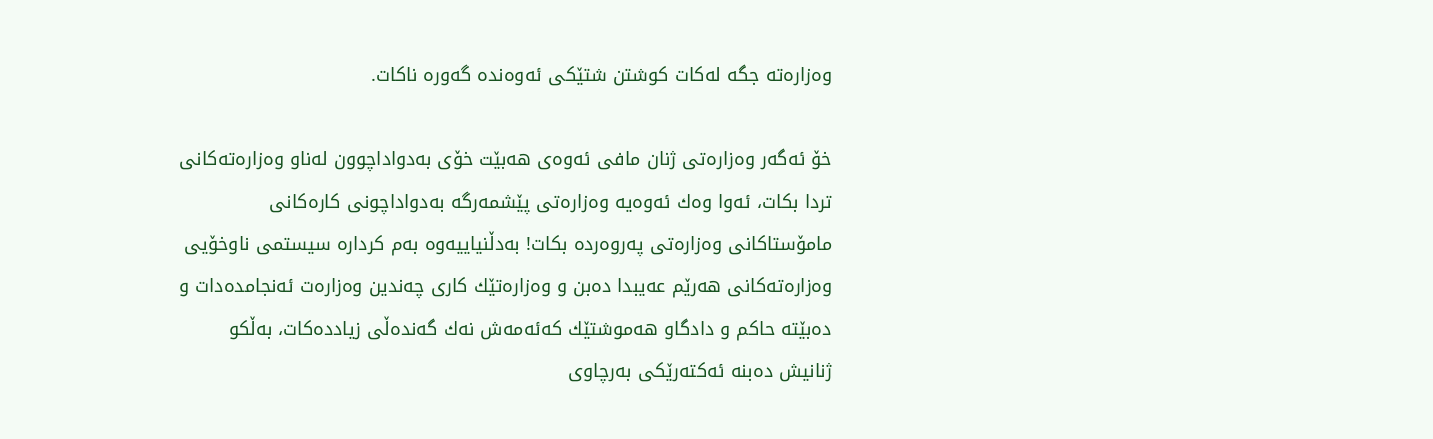وه‌زاره‌ته‌ جگه‌ له‌كات كوشتن شتێكی ئه‌وه‌نده‌ گه‌وره‌ ناكات.

خۆ ئه‌گه‌ر وه‌زاره‌تی ژنان مافی ئه‌وه‌ی هه‌بێت خۆی به‌دواداچوون له‌ناو وه‌زاره‌ته‌كانی تردا بكات، ئه‌وا وه‌ك ئه‌وه‌یه‌ وه‌زاره‌تی پێشمه‌رگه‌ به‌دواداچونی كاره‌كانی مامۆستاكانی وه‌زاره‌تی په‌روه‌رده‌ بكات! به‌دڵنیاییه‌وه‌ به‌م كرداره‌ سیستمی ناوخۆیی وه‌زاره‌ته‌كانی هه‌رێم عه‌یبدا ده‌بن و وه‌زاره‌تێك كاری چه‌ندین وه‌زاره‌ت ئه‌نجامده‌دات و ده‌بێته‌ حاكم و دادگاو هه‌موشتێك كه‌ئه‌مه‌ش نه‌ك گه‌نده‌ڵی زیادده‌كات، به‌ڵكو ژنانیش ده‌بنه‌ ئه‌كته‌رێكی به‌رچاوی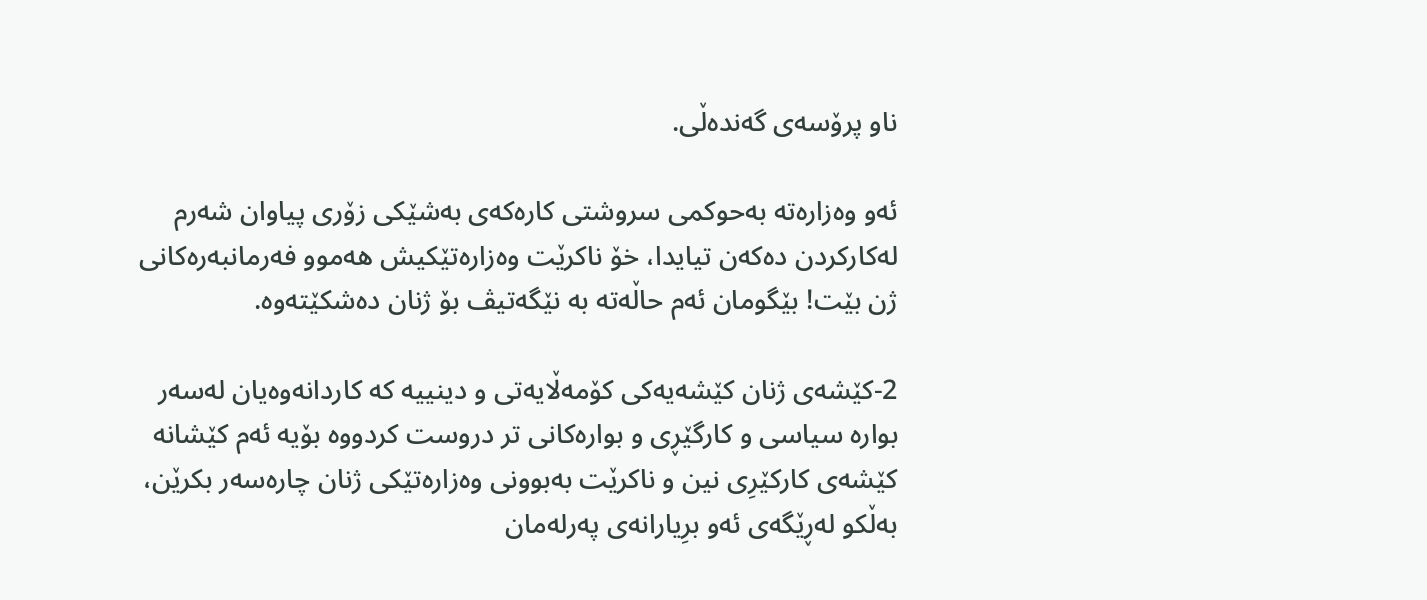ناو پرۆسه‌ی گه‌نده‌ڵی.

ئه‌و وه‌زاره‌ته‌ به‌حوكمی سروشتی كاره‌كه‌ی به‌شێكی زۆری پیاوان شه‌رم له‌كاركردن ده‌كه‌ن تیایدا، خۆ ناكرێت وه‌زاره‌تێكیش هه‌موو فه‌رمانبه‌ره‌كانی ژن بێت! بێگومان ئه‌م حاڵه‌ته‌ به‌ نێگه‌تیڤ بۆ ژنان ده‌شكێته‌وه‌.

2-كێشه‌ی ژنان كێشه‌یه‌كی كۆمه‌ڵایه‌تی و دینییه‌ كه‌ كاردانه‌وه‌یان له‌سه‌ر بواره‌ سیاسی و كارگێڕی و بواره‌كانی تر دروست كردووه‌ بۆیه‌ ئه‌م كێشانه‌ كێشه‌ی كاركێرِی نین و ناكرێت به‌بوونی وه‌زاره‌تێكی ژنان چاره‌سه‌ر بكرێن، به‌ڵكو له‌ڕێگه‌ی ئه‌و برِیارانه‌ی په‌رله‌مان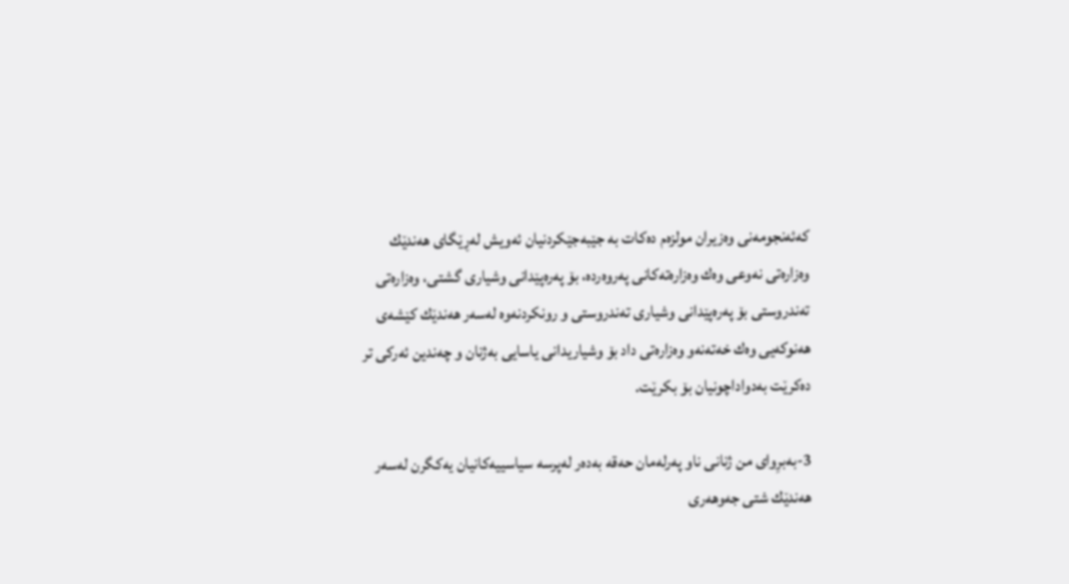كه‌ئه‌نجومه‌نی وه‌زیران مولزه‌م ده‌كات به‌ جێبه‌جێكردنیان ئه‌ویش له‌ڕێگای هه‌ندێك وه‌زاره‌تی نه‌وعی وه‌ك وه‌زاره‌ته‌كانی په‌روه‌رده‌، بۆ په‌ره‌پێدانی وشیاری گشتی، وه‌زاره‌تی ته‌ندروستی بۆ په‌ره‌پێدانی وشیاری ته‌ندروستی و رونكردنه‌وه‌ له‌سه‌ر هه‌ندێك كێشه‌ی هه‌نوكه‌یی وه‌ك خه‌ته‌نه‌و وه‌زاره‌تی داد بۆ وشیاریدانی یاسایی به‌ژنان و چه‌ندین ئه‌ركی تر ده‌كرێت به‌دواداچونیان بۆ بكرێت.

3-به‌برِوای من ژنانی ناو په‌رله‌مان حه‌قه‌ به‌ده‌ر له‌پرسه‌ سیاسییه‌كانیان یه‌كگرن له‌سه‌ر هه‌ندێك شتی جه‌وهه‌ری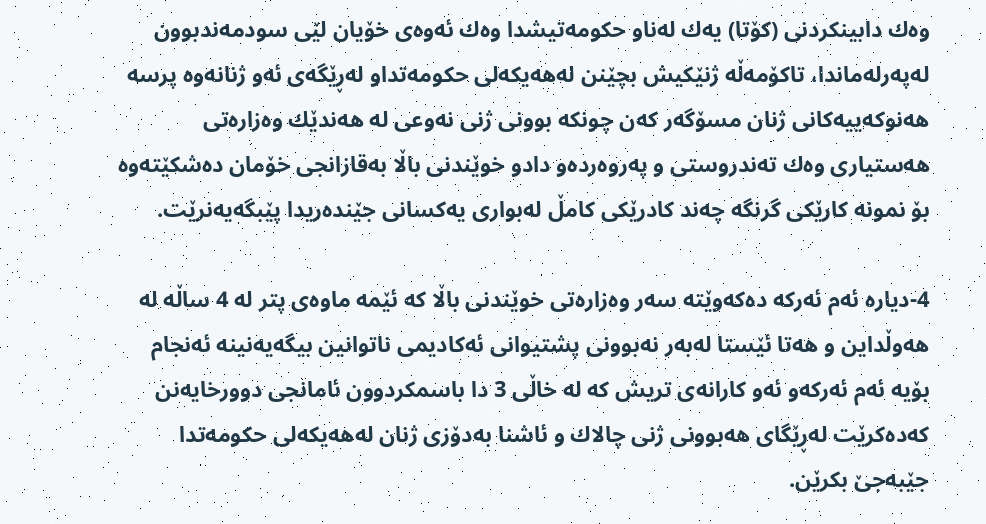وه‌ك دابینكردنی (كۆتا) یه‌ك له‌ناو حكومه‌تیشدا وه‌ك ئه‌وه‌ی خۆیان لێی سودمه‌ندبوون له‌په‌رله‌ماندا، تاكۆمه‌ڵه‌ ژنێكیش بچێنن له‌هه‌یكه‌لی حكومه‌تداو له‌ڕێگه‌ی ئه‌و ژنانه‌وه‌ پرسه‌ هه‌نوكه‌ییه‌كانی ژنان مسۆگه‌ر كه‌ن چونكه‌ بوونی ژنی نه‌وعی له‌ هه‌ندێك وه‌زاره‌تی هه‌ستیاری وه‌ك ته‌ندروستی و په‌روه‌رده‌و دادو خوێندنی باڵا به‌قازانجی خۆمان ده‌شكێته‌وه‌ بۆ نمونه‌ كارێكی گرنگه‌ چه‌ند كادرێكی كامڵ له‌بواری یه‌كسانی جێنده‌ریدا پێبگه‌یه‌نرێت.

4-دیاره‌ ئه‌م ئه‌ركه‌ ده‌كه‌وێته‌ سه‌ر وه‌زاره‌تی خوێندنی باڵا كه‌ ئێمه‌ ماوه‌ی پتر له‌ 4 ساڵه‌ له‌ هه‌وڵداین و هه‌تا ئێستا له‌به‌ر نه‌بوونی پشتیوانی ئه‌كادیمی ناتوانین بیگه‌یه‌نینه‌ ئه‌نجام بۆیه‌ ئه‌م ئه‌ركه‌و ئه‌و كارانه‌ی تریش كه‌ له‌ خاڵی 3 دا باسمكردوون ئامانجی دوورخایه‌نن كه‌ده‌كرێت له‌ڕێگای هه‌بوونی ژنی چالاك و ئاشنا به‌دۆزی ژنان له‌هه‌یكه‌لی حكومه‌تدا جێبه‌جێ بكرێن.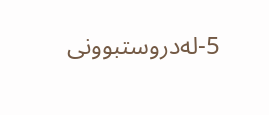5-له‌دروستبوونی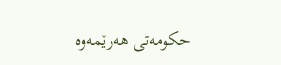حكومه‌تی هه‌رێمه‌وه‌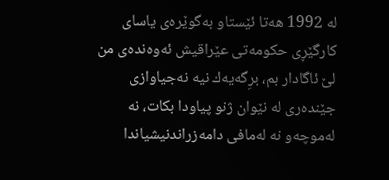له‌ 1992 هه‌تا ئێستاو به‌گوێره‌ی یاسای كارگێڕی حكومه‌تی عێراقیش ئه‌وه‌نده‌ی من لێ ئاگادار بم، برِگه‌یه‌ك نیه‌ نه‌جیاوازی جێنده‌ری له‌ نێوان ژنو پیاودا بكات، نه‌ له‌موچه‌و نه‌ له‌مافی دامه‌زراندنیشیاندا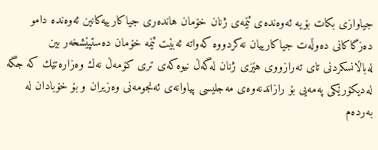جیاوازی بكات بۆیه‌ ئه‌وه‌نده‌ی ئێمه‌ی ژنان خۆمان هانده‌ری جیاكارییه‌كانین ئه‌وه‌نده‌ دامو ده‌زگاكانی ده‌وڵه‌ت جیاكارییان نه‌كردووه‌ كه‌واته‌ ئه‌بێت ئێمه‌ خۆمان ده‌ستپێشخه‌ر بین له‌باڵانسكردنی تای ته‌رازووی هێزی ژنان له‌گه‌ڵ نیوه‌كه‌ی تری كۆمه‌ڵ نه‌ك وه‌زاره‌تێك كه‌ جگه‌ له‌دیكۆرێكی په‌مه‌یی بۆ رازاندنه‌وه‌ی مه‌جلیسی پیاوانه‌ی ئه‌نجومه‌نی وه‌زیران و بۆ خۆبادان له‌ به‌رده‌م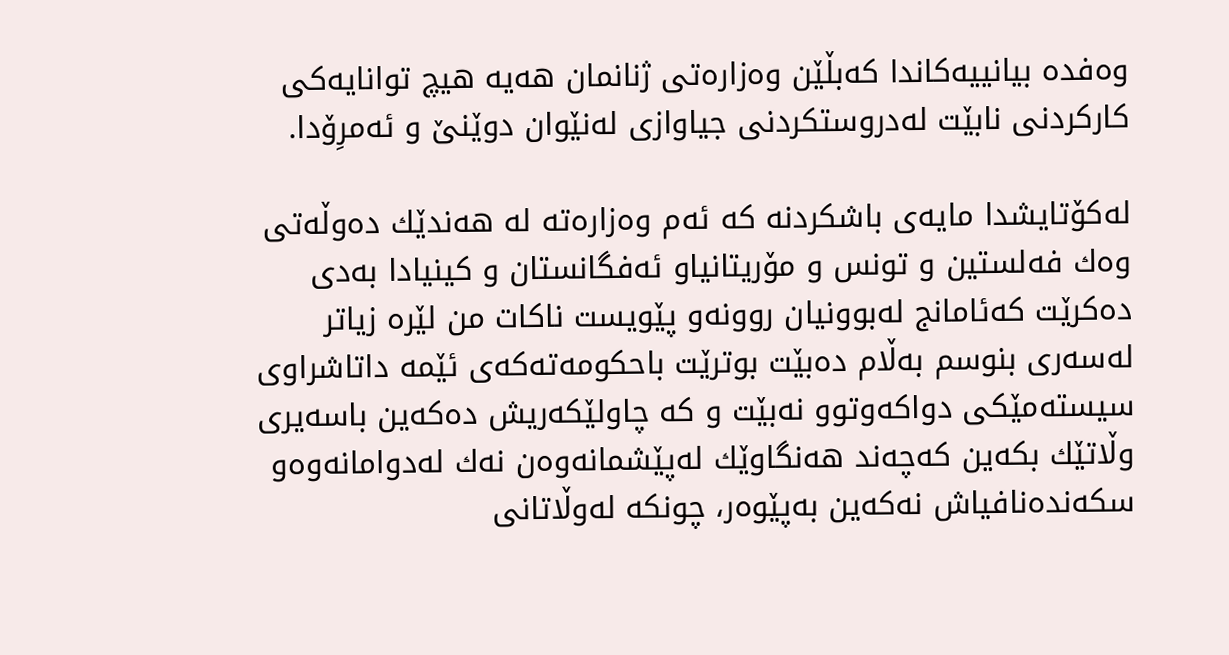وه‌فده‌ بیانییه‌كاندا كه‌بڵێن وه‌زاره‌تی ژنانمان هه‌یه‌ هیچ توانایه‌كی كاركردنی نابێت له‌دروستكردنی جیاوازی له‌نێوان دوێنێ و ئه‌مرِۆدا.

له‌كۆتایشدا مایه‌ی باشكردنه‌ كه‌ ئه‌م وه‌زاره‌ته‌ له‌ هه‌ندێك ده‌وڵه‌تی وه‌ك فه‌لستین و تونس و مۆریتانیاو ئه‌فگانستان و كینیادا به‌دی ده‌كرێت كه‌ئامانج له‌بوونیان روونه‌و پێویست ناكات من لێره‌ زیاتر له‌سه‌ری بنوسم به‌ڵام ده‌بێت بوترێت باحكومه‌ته‌كه‌ی ئێمه‌ داتاشراوی سیسته‌مێكی دواكه‌وتوو نه‌بێت و كه‌ چاولێكه‌ریش ده‌كه‌ین باسه‌یری وڵاتێك بكه‌ین كه‌چه‌ند هه‌نگاوێك له‌پێشمانه‌وه‌ن نه‌ك له‌دوامانه‌وه‌و سكه‌نده‌نافیاش نه‌كه‌ین به‌پێوه‌ر، چونكه‌ له‌وڵاتانی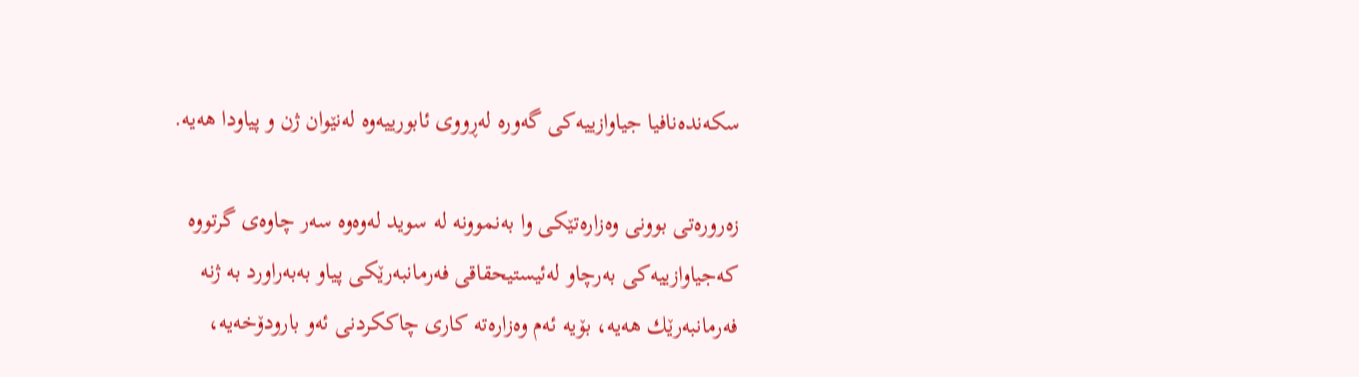سكه‌نده‌نافیا جیاوازییه‌كی گه‌وره‌ له‌ڕووی ئابورییه‌وه‌ له‌نێوان ژن و پیاودا هه‌یه‌.

زه‌روره‌تی بوونی وه‌زاره‌تێكی وا به‌نموونه‌ له‌ سوید له‌وه‌وه‌ سه‌ر چاوه‌ی گرتووه‌ كه‌جیاوازییه‌كی به‌رچاو له‌ئیستیحقاقی فه‌رمانبه‌رێكی پیاو به‌به‌راورد به‌ ژنه‌ فه‌رمانبه‌رێك هه‌یه‌، بۆیه‌ ئه‌م وه‌زاره‌ته‌ كاری چاككردنی ئه‌و بارودۆخه‌یه‌،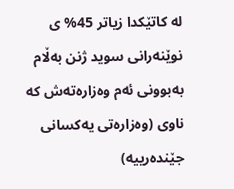له‌ كاتێكدا زیاتر 45% ی نوێنه‌رانی سوید ژنن به‌ڵام به‌بوونی ئه‌م وه‌زاره‌ته‌ش كه‌ ناوی (وه‌زاره‌تی یه‌كسانی جێنده‌رییه‌)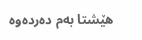هێشتا به‌م ده‌رده‌وه‌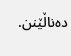ده‌ناڵێنن.